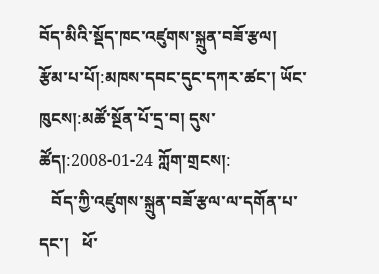བོད་མིའི་སྡོད་ཁང་འཛུགས་སྐྲུན་བཟོ་རྩལ།
རྩོམ་པ་པོ།:མཁས་དབང་དུང་དཀར་ཚང་། ཡོང་ཁུངས།:མཚོ་སྔོན་པོ་དྲ་བ། དུས་ཚོད།:2008-01-24 ཀློག་གྲངས།:
   བོད་ཀྱི་འཛུགས་སྐྲུན་བཟོ་རྩལ་ལ་དགོན་པ་དང་།   ཕོ་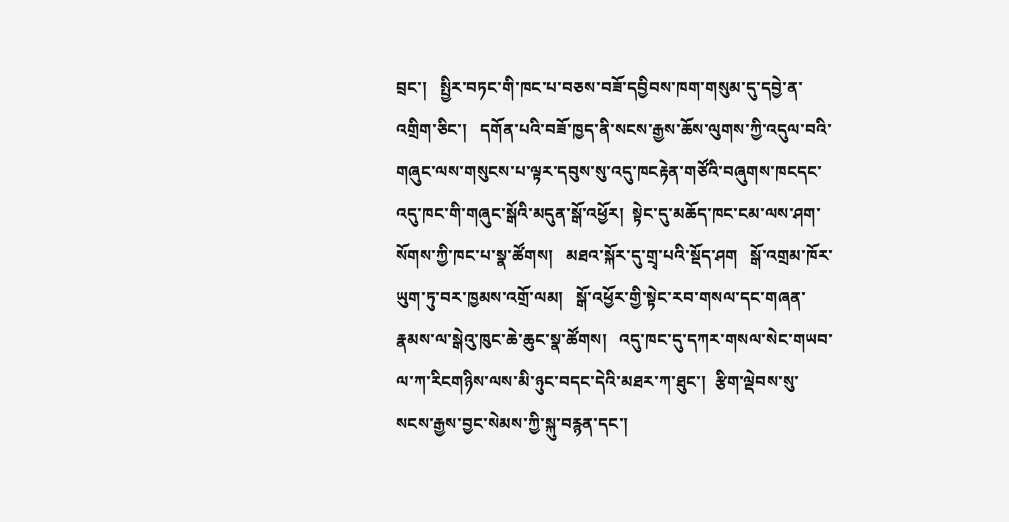བྲང་།   སྤྱིར་བཏང་གི་ཁང་པ་བཅས་བཟོ་དབྱིབས་ཁག་གསུམ་དུ་དབྱེ་ན་འགྲིག་ཅིང་།   དགོན་པའི་བཟོ་ཁྱད་ནི་སངས་རྒྱས་ཆོས་ལུགས་ཀྱི་འདུལ་བའི་གཞུང་ལས་གསུངས་པ་ལྟར་དབུས་སུ་འདུ་ཁངརྟེན་གཙོའི་བཞུགས་ཁངདང་འདུ་ཁང་གི་གཞུང་སྒོའི་མདུན་སྒོ་འཕྱོར།  སྟེང་དུ་མཆོད་ཁང་ངམ་ལས་ཤག་སོགས་ཀྱི་ཁང་པ་སྣ་ཚོགས།   མཐའ་སྐོར་དུ་གྲྭ་པའི་སྡོད་ཤག   སྒོ་འགྲམ་ཁོར་ཡུག་ཏུ་བར་ཁྱམས་འགྲོ་ལམ།   སྒོ་འཕྱོར་གྱི་སྟེང་རབ་གསལ་དང་གཞན་རྣམས་ལ་སྒེའུ་ཁུང་ཆེ་ཆུང་སྣ་ཚོགས།   འདུ་ཁང་དུ་དཀར་གསལ་སེང་གཡབ་ལ་ཀ་རིངགཉིས་ལས་མི་ཉུང་བདང་དེའི་མཐར་ཀ་ཐུང་།  རྩིག་ལྡེབས་སུ་སངས་རྒྱས་བྱང་སེམས་ཀྱི་སྐུ་བརྙན་དང་།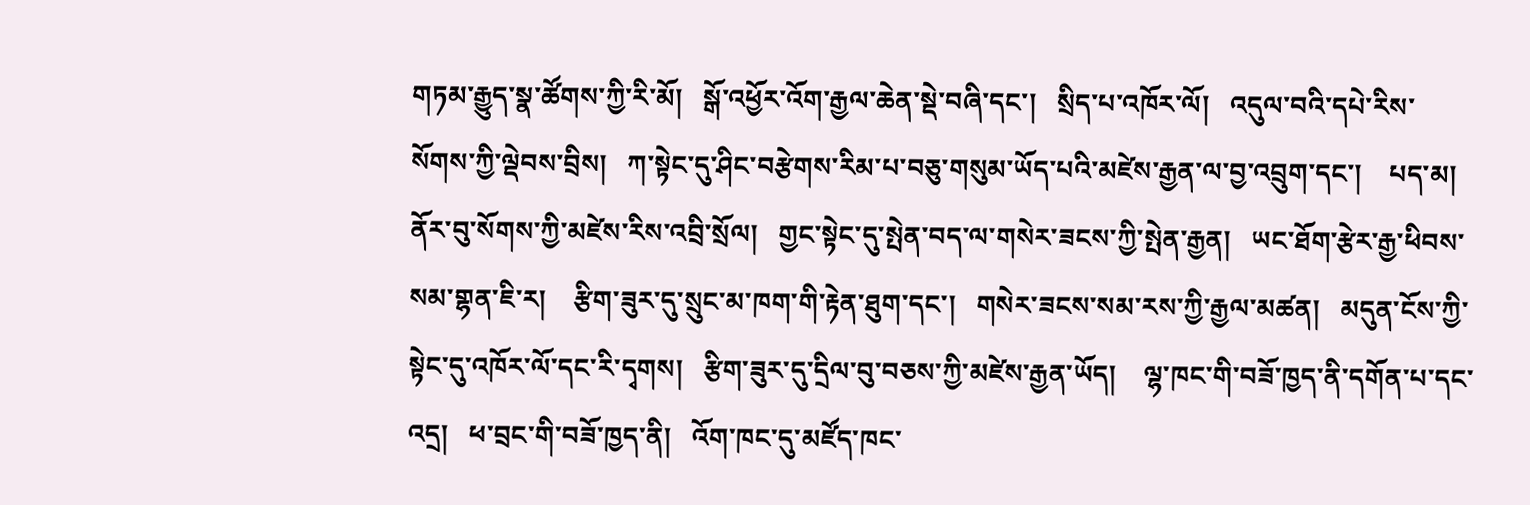གཏམ་རྒྱུད་སྣ་ཚོགས་ཀྱི་རི་མོ།   སྒོ་འཕྱོར་འོག་རྒྱལ་ཆེན་སྡེ་བཞི་དང་།   སྲིད་པ་འཁོར་ལོ།   འདུལ་བའི་དཔེ་རིས་སོགས་ཀྱི་ལྡེབས་བྲིས།   ཀ་སྟེང་དུ་ཤིང་བརྩེགས་རིམ་པ་བཅུ་གསུམ་ཡོད་པའི་མཛེས་རྒྱན་ལ་བྱ་འབྲུག་དང་།    པད་མ།   ནོར་བུ་སོགས་ཀྱི་མཛེས་རིས་འབྲི་སྲོལ།   གྱང་སྟེང་དུ་སྤེན་བད་ལ་གསེར་ཟངས་ཀྱི་སྤེན་རྒྱན།   ཡང་ཐོག་རྩེར་རྒྱ་ཕིབས་སམ་གྷན་ཇི་ར།    རྩིག་ཟུར་དུ་སྲུང་མ་ཁག་གི་རྟེན་ཐུག་དང་།   གསེར་ཟངས་སམ་རས་ཀྱི་རྒྱལ་མཚན།   མདུན་ངོས་ཀྱི་སྟེང་དུ་འཁོར་ལོ་དང་རི་དྭགས།   རྩིག་ཟུར་དུ་དྲིལ་བུ་བཅས་ཀྱི་མཛེས་རྒྱན་ཡོད།    ལྷ་ཁང་གི་བཟོ་ཁྱད་ནི་དགོན་པ་དང་འདྲ།   ཕ་བྲང་གི་བཟོ་ཁྱད་ནི།   འོག་ཁང་དུ་མཛོད་ཁང་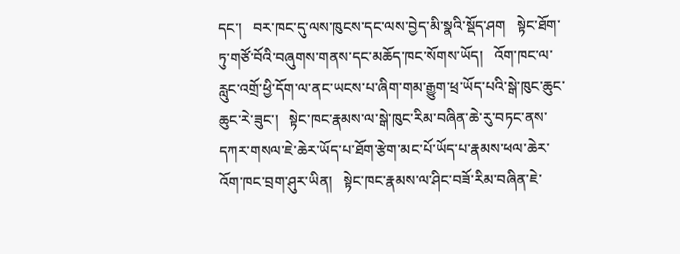དང་།   བར་ཁང་དུ་ལས་ཁུངས་དང་ལས་བྱེད་མི་སྣའི་སྡོད་ཤག   སྟེང་ཐོག་ཏུ་གཙོ་བོའི་བཞུགས་གནས་དང་མཆོད་ཁང་སོགས་ཡོད།   འོག་ཁང་ལ་རླུང་འགྲོ་ཕྱི་དོག་ལ་ནང་ཡངས་པ་ཞིག་གམ་རྒྱུག་ཕྲ་ཡོད་པའི་སྒེ་ཁུང་ཆུང་ཆུང་རེ་ཟུང་།   སྟེང་ཁང་རྣམས་ལ་སྒེ་ཁུང་རིམ་བཞིན་ཆེ་རུ་བཏང་ནས་དཀར་གསལ་ཇེ་ཆེར་ཡོད་པ་ཐོག་རྩེག་མང་པོ་ཡོད་པ་རྣམས་ཕལ་ཆེར་འོག་ཁང་བྲག་ཤུར་ཡིན།   སྟེང་ཁང་རྣམས་ལ་ཤིང་བཟོ་རིམ་བཞིན་ཇེ་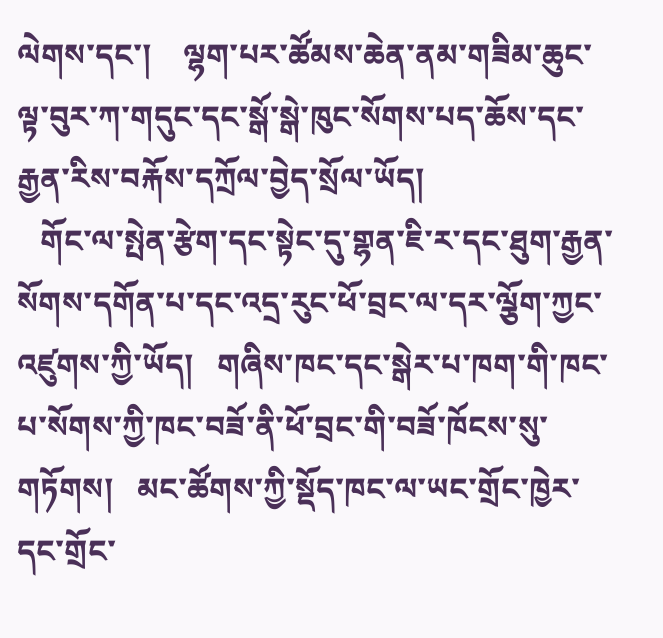ལེགས་དང་།    ལྷག་པར་ཚོམས་ཆེན་ནམ་གཟིམ་ཆུང་ལྟ་བུར་ཀ་གདུང་དང་སྒོ་སྒེ་ཁུང་སོགས་པད་ཆོས་དང་རྒྱན་རིས་བརྐོས་དཀྲོལ་བྱེད་སྲོལ་ཡོད།
   གོང་ལ་སྤེན་རྩེག་དང་སྟེང་དུ་གྷན་ཇི་ར་དང་ཐུག་རྒྱན་སོགས་དགོན་པ་དང་འདྲ་རུང་ཕོ་བྲང་ལ་དར་ལྕོག་ཀྱང་འཛུགས་ཀྱི་ཡོད།   གཞིས་ཁང་དང་སྒེར་པ་ཁག་གི་ཁང་པ་སོགས་ཀྱི་ཁང་བཟོ་ནི་ཕོ་བྲང་གི་བཟོ་ཁོངས་སུ་གཏོགས།   མང་ཚོགས་ཀྱི་སྡོད་ཁང་ལ་ཡང་གྲོང་ཁྱེར་དང་གྲོང་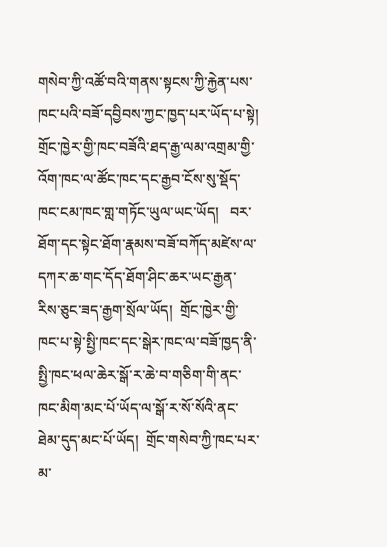གསེབ་ཀྱི་འཚོ་བའི་གནས་སྟངས་ཀྱི་རྐྱེན་པས་ཁང་པའི་བཟོ་དབྱིབས་ཀྱང་ཁྱད་པར་ཡོད་པ་སྟེ།  གྲོང་ཁྱེར་གྱི་ཁང་བཟོའི་ཐད་རྒྱ་ལམ་འགྲམ་གྱི་འོག་ཁང་ལ་ཚོང་ཁང་དང་རྒྱབ་ངོས་སུ་སྡོད་ཁང་ངམ་ཁང་གླ་གཏོང་ཡུལ་ཡང་ཡོད།   བར་ཐོག་དང་སྟེང་ཐོག་རྣམས་བཟོ་བཀོད་མཛེས་ལ་དཀར་ཆ་གང་དོད་ཐོག་ཤིང་ཆར་ཡང་རྒྱན་རིས་ཅུང་ཟད་རྒྱག་སྲོལ་ཡོད།  གྲོང་ཁྱེར་གྱི་ཁང་པ་སྟེ་སྤྱི་ཁང་དང་སྒེར་ཁང་ལ་བཟོ་ཁྱད་ནི་སྤྱི་ཁང་ཕལ་ཆེར་སྒོ་ར་ཆེ་བ་གཅིག་གི་ནང་ཁང་མིག་མང་པོ་ཡོད་ལ་སྒོ་ར་སོ་སོའི་ནང་ཐེམ་དུད་མང་པོ་ཡོད།  གྲོང་གསེབ་ཀྱི་ཁང་པར་མ་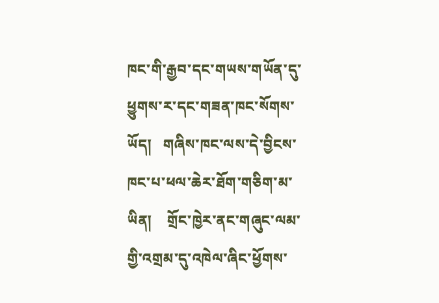ཁང་གི་རྒྱབ་དང་གཡས་གཡོན་དུ་ཕྱུགས་ར་དང་གཟན་ཁང་སོགས་ཡོད།   གཞིས་ཁང་ལས་དེ་བྱིངས་ཁང་པ་ཕལ་ཆེར་ཐོག་གཅིག་མ་ཡིན།    གྲོང་ཁྱེར་ནང་གཞུང་ལམ་གྱི་འགྲམ་དུ་འཁེལ་ཞིང་ཕྱོགས་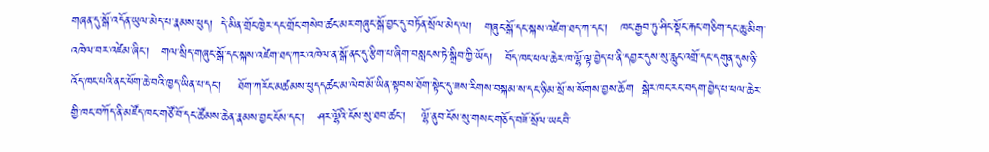གཞན་དུ་སྒོ་འདོན་ཡུལ་མེད་པ་རྣམས་ཕུད།  དེ་མིན་གྲོང་ཁྱེར་དང་གྲོང་གསེབ་ཚང་མར་གཞུང་སྒོ་བྱང་དུ་བཏོན་སྲོལ་མེད་ལ།   གཞུང་སྒོ་དང་སྐས་འཛེག་ཐད་ཀ་དང་།   ཁང་རྒྱབ་ཏུ་ཤིང་སྡོང་རྐང་གཅིག་དང་ཆུ་མིག་འཁེལ་བར་འཛེམ་ཞིང་།   གལ་སྲིད་གཞུང་སྒོ་དང་སྐས་འཛེག་ཐད་ཀར་འཁེལ་ན་སྒོ་ནང་དུ་རྩིག་པ་ཞིག་བསླངས་ཏེ་སྒྲིབ་ཀྱི་ཡོད།   བོད་ཁང་ཕལ་ཆེར་ཁ་ལྷོ་ལྟ་བྱེད་པ་ནི་དབྱར་དུས་སུ་རླུང་འགྲོ་དང་དགུན་དུས་ཉི་འོད་ཁང་པའི་ནང་ཕོག་ཆེ་བའི་ཁྱད་ཡིན་པ་དང་།    ཐོག་ཀརོང་མཚམས་ཕུདདཚང་མ་ལེབ་མོ་ཡིན་སྟབས་ཐོག་སྟེང་དུ་ཟས་རིགས་བསྐམ་ས་དང་ཉི་མ་སྲོ་ས་སོགས་བྱས་ཆོག  སྒེར་ཁང་རང་བདག་བྱེད་པ་ཕལ་ཆེར་གྱི་ཁང་བཀོད་ནི་མཛོད་ཁང་གཙོ་བོ་དང་ཚོམས་ཆེན་རྣམས་བྱང་ངོས་དང་།   ཤར་ལྷོའི་ངོས་སུ་ཐབ་ཚང་།    ལྷོ་ནུབ་ངོས་སུ་གསང་གཅོད་བཟོ་སྲོལ་ཡངབཻ་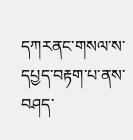དཀརནང་གསལ་ས་དཔྱད་བརྟག་པ་ནས་བཤད་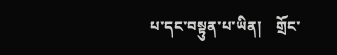པ་དང་བསྟུན་པ་ཡིན།    གྲོང་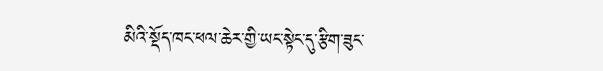མིའི་སྡོད་ཁང་ཕལ་ཆེར་གྱི་ཡང་སྟེང་དུ་རྩིག་ཟུང་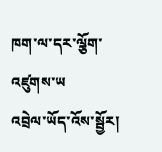ཁག་ལ་དར་ལྕོག་འཛུགས་ཡ
འབྲེལ་ཡོད་འོས་སྦྱོར།